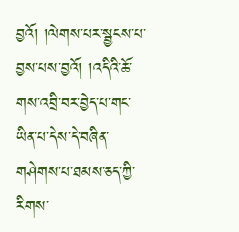བྱའོ། །ལེགས་པར་སྦྱངས་པ་བྱས་པས་བྱའོ། །འདིའི་ཆོ་གས་འབྲི་བར་བྱེད་པ་གང་ཡིན་པ་དེས་དེ་བཞིན་གཤེགས་པ་ཐམས་ཅད་ཀྱི་རིགས་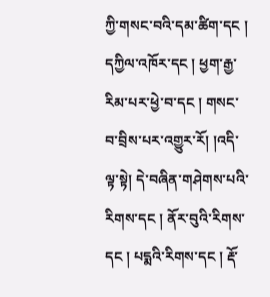ཀྱི་གསང་བའི་དམ་ཚིག་དང ། དཀྱིལ་འཁོར་དང ། ཕྱག་རྒྱ་རིམ་པར་ཕྱེ་བ་དང ། གསང་བ་བྲིས་པར་འགྱུར་རོ། །འདི་ལྟ་སྟེ། དེ་བཞིན་གཤེགས་པའི་རིགས་དང ། ནོར་བུའི་རིགས་དང ། པདྨའི་རིགས་དང ། རྡོ་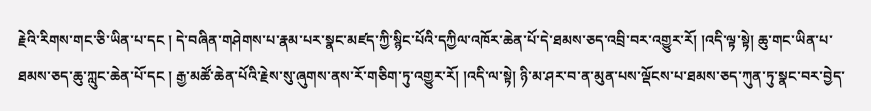རྗེའི་རིགས་གང་ཅི་ཡིན་པ་དང ། དེ་བཞིན་གཤེགས་པ་རྣམ་པར་སྣང་མཛད་ཀྱི་སྙིང་པོའི་དཀྱིལ་འཁོར་ཆེན་པོ་དེ་ཐམས་ཅད་འབྲི་བར་འགྱུར་རོ། །འདི་ལྟ་སྟེ། ཆུ་གང་ཡིན་པ་ཐམས་ཅད་ཆུ་ཀླུང་ཆེན་པོ་དང ། རྒྱ་མཚོ་ཆེན་པོའི་རྗེས་སུ་ཞུགས་ནས་རོ་གཅིག་ཏུ་འགྱུར་རོ། །འདི་ལ་སྟེ། ཉི་མ་ཤར་བ་ན་མུན་པས་ལྡོངས་པ་ཐམས་ཅད་ཀུན་ཏུ་སྣང་བར་བྱེད་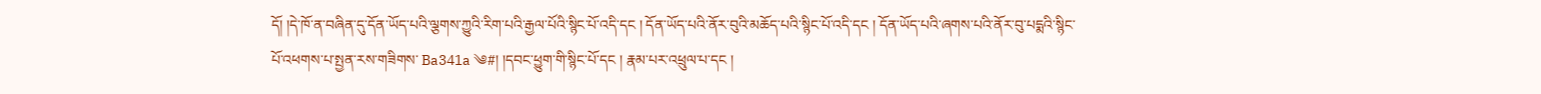དོ། །དེ་ཁོ་ན་བཞིན་དུ་དོན་ཡོད་པའི་ལྕགས་ཀྱུའི་རིག་པའི་རྒྱལ་པོའི་སྙིང་པོ་འདི་དང ། དོན་ཡོད་པའི་ནོར་བུའི་མཆོད་པའི་སྙིང་པོ་འདི་དང ། དོན་ཡོད་པའི་ཞགས་པའི་ནོར་བུ་པདྨའི་སྙིང་པོ་འཕགས་པ་སྤྱན་རས་གཟིགས་ Ba341a ༄#། །དབང་ཕྱུག་གི་སྙིང་པོ་དང ། རྣམ་པར་འཕྲུལ་པ་དང །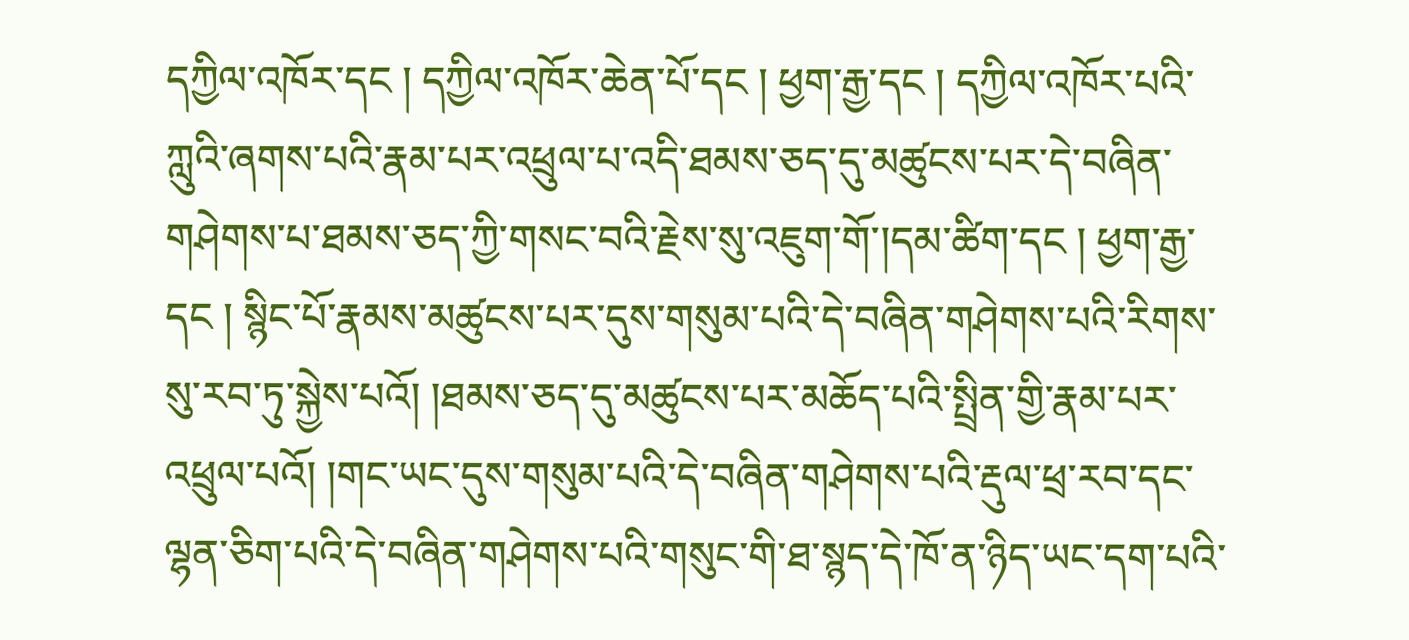དཀྱིལ་འཁོར་དང ། དཀྱིལ་འཁོར་ཆེན་པོ་དང ། ཕྱག་རྒྱ་དང ། དཀྱིལ་འཁོར་པའི་ཀླུའི་ཞགས་པའི་རྣམ་པར་འཕྲུལ་པ་འདི་ཐམས་ཅད་དུ་མཚུངས་པར་དེ་བཞིན་གཤེགས་པ་ཐམས་ཅད་ཀྱི་གསང་བའི་རྗེས་སུ་འཇུག་གོ་།དམ་ཚིག་དང ། ཕྱག་རྒྱ་དང ། སྙིང་པོ་རྣམས་མཚུངས་པར་དུས་གསུམ་པའི་དེ་བཞིན་གཤེགས་པའི་རིགས་སུ་རབ་ཏུ་སྐྱེས་པའོ། །ཐམས་ཅད་དུ་མཚུངས་པར་མཆོད་པའི་སྤྲིན་གྱི་རྣམ་པར་འཕྲུལ་པའོ། །གང་ཡང་དུས་གསུམ་པའི་དེ་བཞིན་གཤེགས་པའི་རྡུལ་ཕྲ་རབ་དང་ལྷན་ཅིག་པའི་དེ་བཞིན་གཤེགས་པའི་གསུང་གི་ཐ་སྙད་དེ་ཁོ་ན་ཉིད་ཡང་དག་པའི་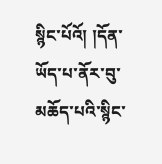སྙིང་པོའོ། །དོན་ཡོད་པ་ནོར་བུ་མཆོད་པའི་སྙིང་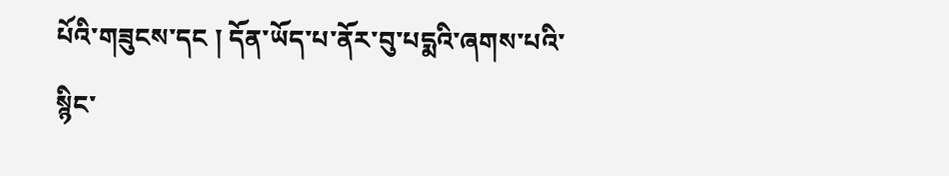པོའི་གཟུངས་དང ། དོན་ཡོད་པ་ནོར་བུ་པདྨའི་ཞགས་པའི་སྙིང་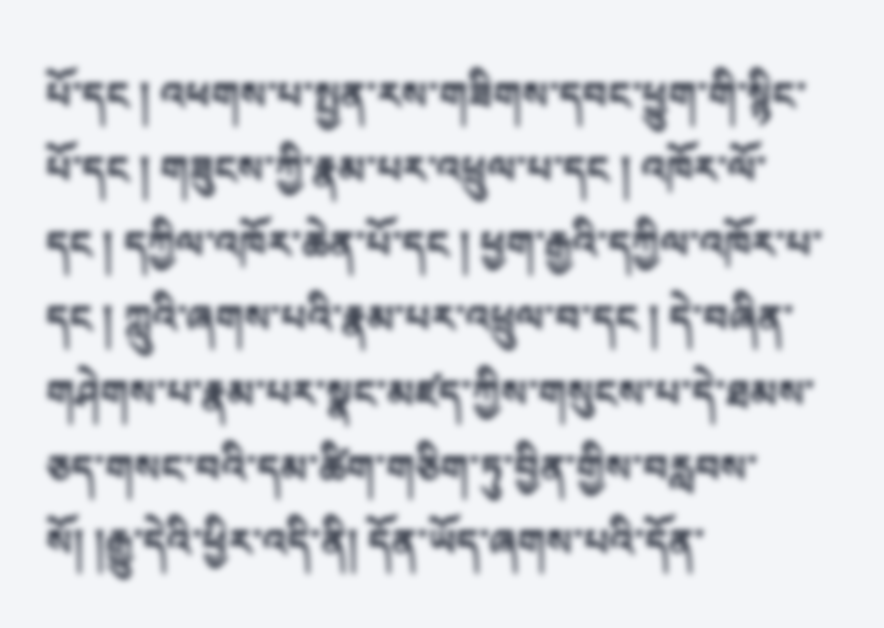པོ་དང ། འཕགས་པ་སྤྱན་རས་གཟིགས་དབང་ཕྱུག་གི་སྙིང་པོ་དང ། གཟུངས་ཀྱི་རྣམ་པར་འཕྲུལ་པ་དང ། འཁོར་ལོ་དང ། དཀྱིལ་འཁོར་ཆེན་པོ་དང ། ཕྱག་རྒྱའི་དཀྱིལ་འཁོར་པ་དང ། ཀླུའི་ཞགས་པའི་རྣམ་པར་འཕྲུལ་བ་དང ། དེ་བཞིན་གཤེགས་པ་རྣམ་པར་སྣང་མཛད་ཀྱིས་གསུངས་པ་དེ་ཐམས་ཅད་གསང་བའི་དམ་ཚིག་གཅིག་ཏུ་བྱིན་གྱིས་བརླབས་སོ། །རྒྱུ་དེའི་ཕྱིར་འདི་ནི། དོན་ཡོད་ཞགས་པའི་དོན་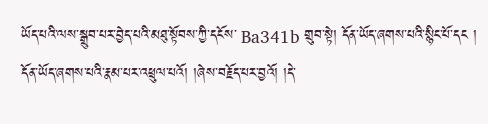ཡོད་པའི་ལས་སྒྲུབ་པར་བྱེད་པའི་མཐུ་སྟོབས་ཀྱི་དངོས་ Ba341b གྲུབ་སྟེ། དོན་ཡོད་ཞགས་པའི་སྙིང་པོ་དང ། དོན་ཡོད་ཞགས་པའི་རྣམ་པར་འཕྲུལ་པའོ། །ཞེས་བརྗོད་པར་བྱའོ། །དེ་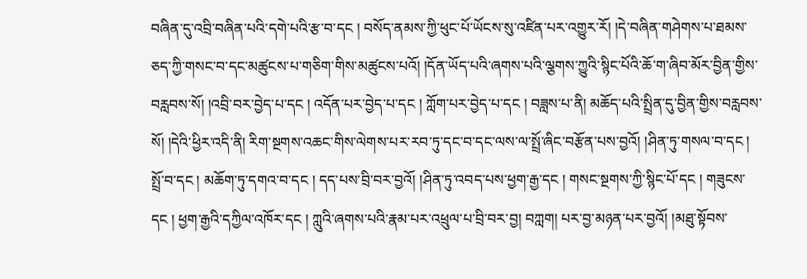བཞིན་དུ་འབྲི་བཞིན་པའི་དགེ་པའི་རྩ་བ་དང ། བསོད་ནམས་ཀྱི་ཕུང་པོ་ཡོངས་སུ་འཛིན་པར་འགྱུར་རོ། །དེ་བཞིན་གཤེགས་པ་ཐམས་ཅད་ཀྱི་གསང་བ་དང་མཚུངས་པ་གཅིག་གིས་མཚུངས་པའོ། །དོན་ཡོད་པའི་ཞགས་པའི་ལྕགས་ཀྱུའི་སྙིང་པོའི་ཆོ་ག་ཞིབ་མོར་བྱིན་གྱིས་བརླབས་སོ། །འབྲི་བར་བྱེད་པ་དང ། འདོན་པར་བྱེད་པ་དང ། ཀློག་པར་བྱེད་པ་དང ། བཟླས་པ་ནི། མཆོད་པའི་སྤྲིན་དུ་བྱིན་གྱིས་བརླབས་སོ། །དེའི་ཕྱིར་འདི་ནི། རིག་སྔགས་འཆང་གིས་ལེགས་པར་རབ་ཏུ་དང་བ་དང་ལས་ལ་སྤྲོ་ཞིང་བརྩོན་པས་བྱའོ། །ཤིན་ཏུ་གསལ་བ་དང ། སྤྲོ་བ་དང ། མཆོག་ཏུ་དགའ་བ་དང ། དད་པས་བྲི་བར་བྱའོ། །ཤིན་ཏུ་འབད་པས་ཕྱག་རྒྱ་དང ། གསང་སྔགས་ཀྱི་སྙིང་པོ་དང ། གཟུངས་དང ། ཕྱག་རྒྱའི་དཀྱིལ་འཁོར་དང ། ཀླུའི་ཞགས་པའི་རྣམ་པར་འཕྲུལ་པ་བྲི་བར་བྱ། བཀླག། པར་བྱ་མཉན་པར་བྱའོ། །མཐུ་སྟོབས་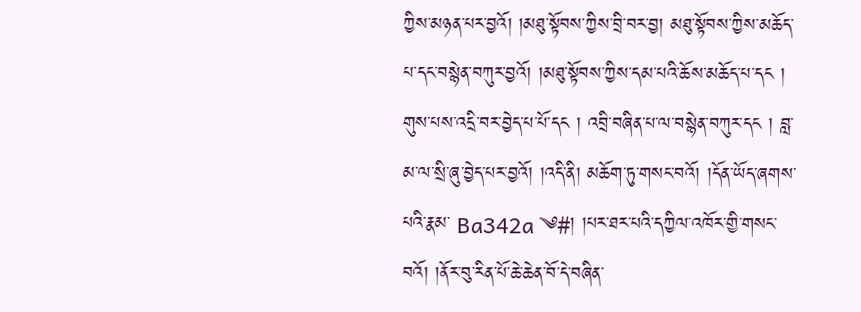ཀྱིས་མཉན་པར་བྱའོ། །མཐུ་སྟོབས་ཀྱིས་བྲི་བར་བྱ། མཐུ་སྟོབས་ཀྱིས་མཆོད་པ་དང་བསྙེན་བཀུར་བྱའོ། །མཐུ་སྟོབས་ཀྱིས་དམ་པའི་ཆོས་མཆོད་པ་དང ། གུས་པས་འདྲི་བར་བྱེད་པ་པོ་དང ། འབྲི་བཞིན་པ་ལ་བསྙེན་བཀུར་དང ། བླ་མ་ལ་སྲི་ཞུ་བྱེད་པར་བྱའོ། །འདི་ནི། མཆོག་ཏུ་གསང་བའོ། །དོན་ཡོད་ཞགས་པའི་རྣམ་ Ba342a ༄#། །པར་ཐར་པའི་དཀྱིལ་འཁོར་གྱི་གསང་བའོ། །ནོར་བུ་རིན་པོ་ཆེ་ཆེན་བོ་དེ་བཞིན་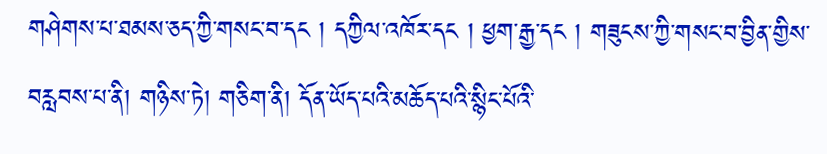གཤེགས་པ་ཐམས་ཅད་ཀྱི་གསང་བ་དང ། དཀྱིལ་འཁོར་དང ། ཕྱག་རྒྱ་དང ། གཟུངས་ཀྱི་གསང་བ་བྱིན་གྱིས་བརླབས་པ་ནི། གཉིས་ཏེ། གཅིག་ནི། དོན་ཡོད་པའི་མཆོད་པའི་སྙིང་པོའི་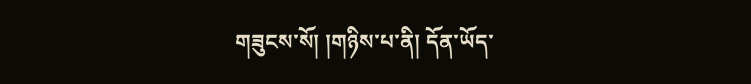གཟུངས་སོ། །གཉིས་པ་ནི། དོན་ཡོད་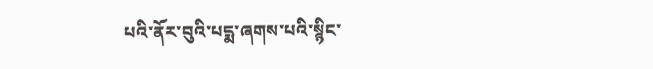པའི་ནོར་བུའི་པདྨ་ཞགས་པའི་སྙིང་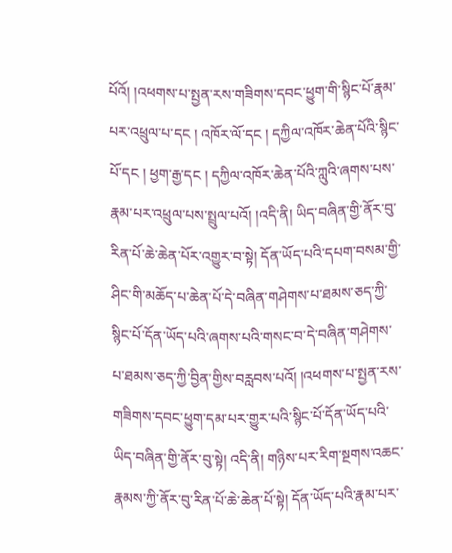པོའོ། །འཕགས་པ་སྤྱན་རས་གཟིགས་དབང་ཕྱུག་གི་སྙིང་པོ་རྣམ་པར་འཕྲུལ་པ་དང ། འཁོར་ལོ་དང ། དཀྱིལ་འཁོར་ཆེན་པོའི་སྙིང་པོ་དང ། ཕྱག་རྒྱ་དང ། དཀྱིལ་འཁོར་ཆེན་པོའི་ཀླུའི་ཞགས་པས་རྣམ་པར་འཕྲུལ་པས་སྤྲུལ་པའོ། །འདི་ནི། ཡིད་བཞིན་གྱི་ནོར་བུ་རིན་པོ་ཆེ་ཆེན་པོར་འགྱུར་བ་སྟེ། དོན་ཡོད་པའི་དཔག་བསམ་གྱི་ཤིང་གི་མཆོད་པ་ཆེན་པོ་དེ་བཞིན་གཤེགས་པ་ཐམས་ཅད་ཀྱི་སྙིང་པོ་དོན་ཡོད་པའི་ཞགས་པའི་གསང་བ་དེ་བཞིན་གཤེགས་པ་ཐམས་ཅད་ཀྱི་བྱིན་གྱིས་བརླབས་པའོ། །འཕགས་པ་སྤྱན་རས་གཟིགས་དབང་ཕྱུག་དམ་པར་གྱུར་པའི་སྙིང་པོ་དོན་ཡོད་པའི་ཡིད་བཞིན་གྱི་ནོར་བུ་སྟེ། འདི་ནི། གཉིས་པར་རིག་སྔགས་འཆང་རྣམས་ཀྱི་ནོར་བུ་རིན་པོ་ཆེ་ཆེན་པོ་སྟེ། དོན་ཡོད་པའི་རྣམ་པར་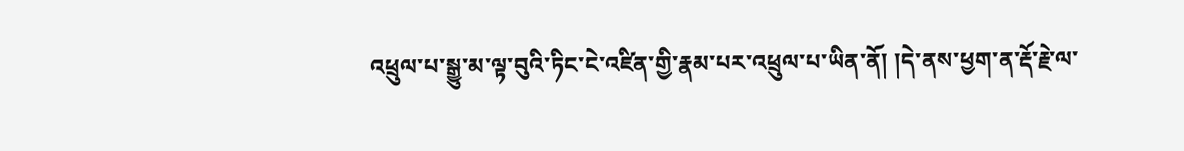འཕྲུལ་པ་སྒྱུ་མ་ལྟ་བུའི་ཏིང་ངེ་འཛིན་གྱི་རྣམ་པར་འཕྲུལ་པ་ཡིན་ནོ། །དེ་ནས་ཕྱག་ན་རྡོ་རྗེ་ལ་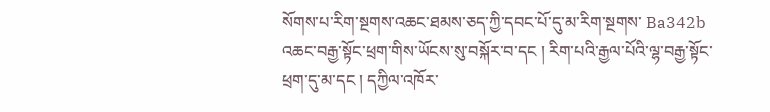སོགས་པ་རིག་སྔགས་འཆང་ཐམས་ཅད་ཀྱི་དབང་པོ་དུ་མ་རིག་སྔགས་ Ba342b འཆང་བརྒྱ་སྟོང་ཕྲག་གིས་ཡོངས་སུ་བསྐོར་བ་དང ། རིག་པའི་རྒྱལ་པོའི་ལྷ་བརྒྱ་སྟོང་ཕྲག་དུ་མ་དང ། དཀྱིལ་འཁོར་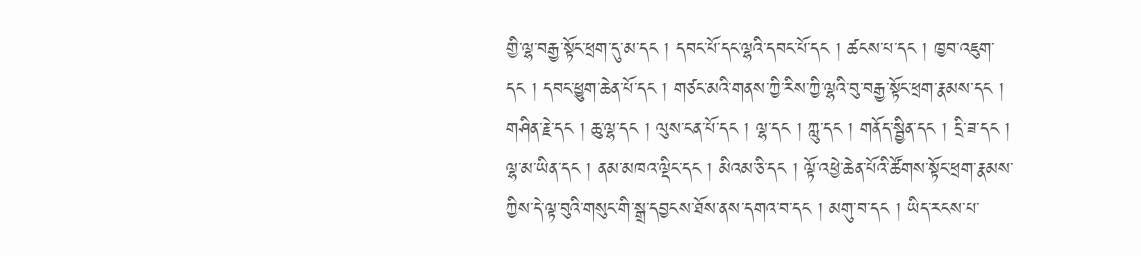གྱི་ལྷ་བརྒྱ་སྟོང་ཕྲག་དུ་མ་དང ། དབང་པོ་དང་ལྷའི་དབང་པོ་དང ། ཚངས་པ་དང ། ཁྱབ་འཇུག་དང ། དབང་ཕྱུག་ཆེན་པོ་དང ། གཙང་མའི་གནས་ཀྱི་རིས་ཀྱི་ལྷའི་བུ་བརྒྱ་སྟོང་ཕྲག་རྣམས་དང ། གཤིན་རྗེ་དང ། ཆུ་ལྷ་དང ། ལུས་ངན་པོ་དང ། ལྷ་དང ། ཀླུ་དང ། གནོད་སྦྱིན་དང ། དྲི་ཟ་དང ། ལྷ་མ་ཡིན་དང ། ནམ་མཁའ་ལྡིང་དང ། མིའམ་ཅི་དང ། ལྟོ་འཕྱེ་ཆེན་པོའི་ཚོགས་སྟོང་ཕྲག་རྣམས་ཀྱིས་དེ་ལྟ་བུའི་གསུང་གི་སྒྲ་དབྱངས་ཐོས་ནས་དགའ་བ་དང ། མགུ་བ་དང ། ཡིད་རངས་པ་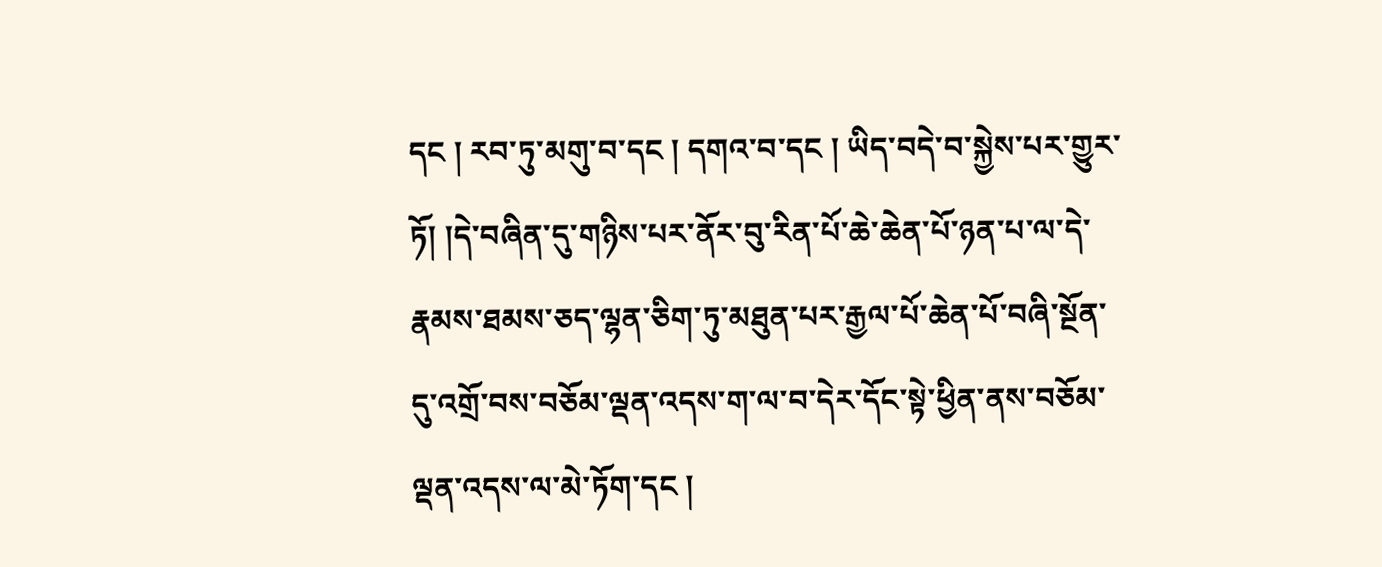དང ། རབ་ཏུ་མགུ་བ་དང ། དགའ་བ་དང ། ཡིད་བདེ་བ་སྐྱེས་པར་གྱུར་ཏོ། །དེ་བཞིན་དུ་གཉིས་པར་ནོར་བུ་རིན་པོ་ཆེ་ཆེན་པོ་ཉན་པ་ལ་དེ་རྣམས་ཐམས་ཅད་ལྷན་ཅིག་ཏུ་མཐུན་པར་རྒྱལ་པོ་ཆེན་པོ་བཞི་སྔོན་དུ་འགྲོ་བས་བཅོམ་ལྡན་འདས་ག་ལ་བ་དེར་དོང་སྟེ་ཕྱིན་ནས་བཅོམ་ལྡན་འདས་ལ་མེ་ཏོག་དང །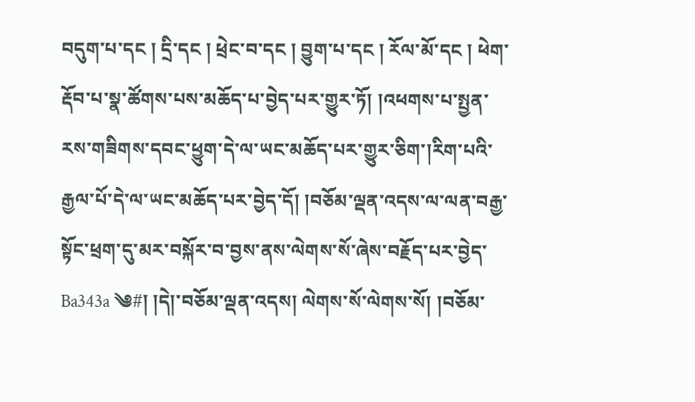བདུག་པ་དང ། དྲི་དང ། ཕྲེང་བ་དང ། བྱུག་པ་དང ། རོལ་མོ་དང ། ཕེག་རྡོབ་པ་སྣ་ཚོགས་པས་མཆོད་པ་བྱེད་པར་གྱུར་ཏོ། །འཕགས་པ་སྤྱན་རས་གཟིགས་དབང་ཕྱུག་དེ་ལ་ཡང་མཆོད་པར་གྱུར་ཅིག་།རིག་པའི་རྒྱལ་པོ་དེ་ལ་ཡང་མཆོད་པར་བྱེད་དོ། །བཅོམ་ལྡན་འདས་ལ་ལན་བརྒྱ་སྟོང་ཕྲག་དུ་མར་བསྐོར་བ་བྱས་ནས་ལེགས་སོ་ཞེས་བརྗོད་པར་བྱེད་ Ba343a ༄#། །དེ།་བཅོམ་ལྡན་འདས། ལེགས་སོ་ལེགས་སོ། །བཅོམ་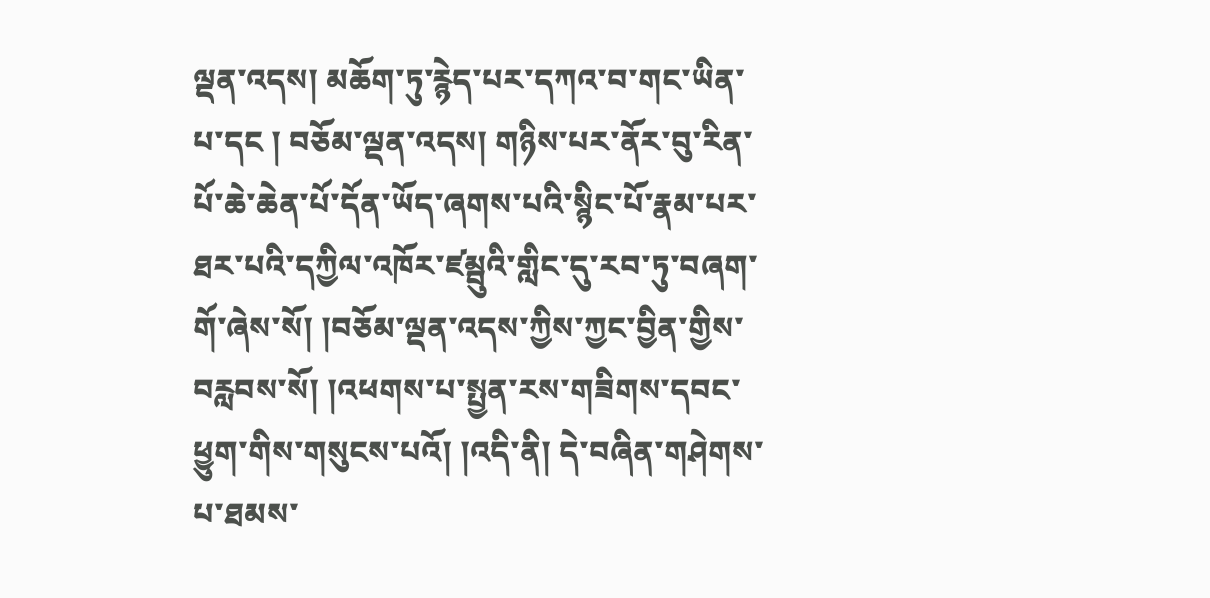ལྡན་འདས། མཆོག་ཏུ་རྙེད་པར་དཀའ་བ་གང་ཡིན་པ་དང ། བཅོམ་ལྡན་འདས། གཉིས་པར་ནོར་བུ་རིན་པོ་ཆེ་ཆེན་པོ་དོན་ཡོད་ཞགས་པའི་སྙིང་པོ་རྣམ་པར་ཐར་པའི་དཀྱིལ་འཁོར་ཛམྦུའི་གླིང་དུ་རབ་ཏུ་བཞག་གོ་ཞེས་སོ། །བཅོམ་ལྡན་འདས་ཀྱིས་ཀྱང་བྱིན་གྱིས་བརླབས་སོ། །འཕགས་པ་སྤྱན་རས་གཟིགས་དབང་ཕྱུག་གིས་གསུངས་པའོ། །འདི་ནི། དེ་བཞིན་གཤེགས་པ་ཐམས་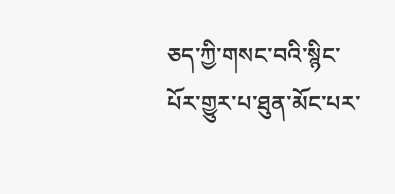ཅད་ཀྱི་གསང་བའི་སྙིང་པོར་གྱུར་པ་ཐུན་མོང་པར་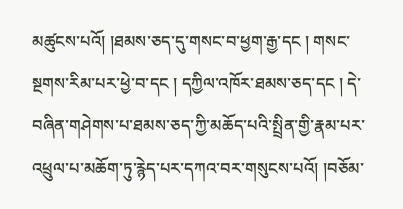མཚུངས་པའོ། །ཐམས་ཅད་དུ་གསང་བ་ཕྱག་རྒྱ་དང ། གསང་སྔགས་རིམ་པར་ཕྱེ་བ་དང ། དཀྱིལ་འཁོར་ཐམས་ཅད་དང ། དེ་བཞིན་གཤེགས་པ་ཐམས་ཅད་ཀྱི་མཆོད་པའི་སྤྲིན་གྱི་རྣམ་པར་འཕྲུལ་པ་མཆོག་ཏུ་རྙེད་པར་དཀའ་བར་གསུངས་པའོ། །བཅོམ་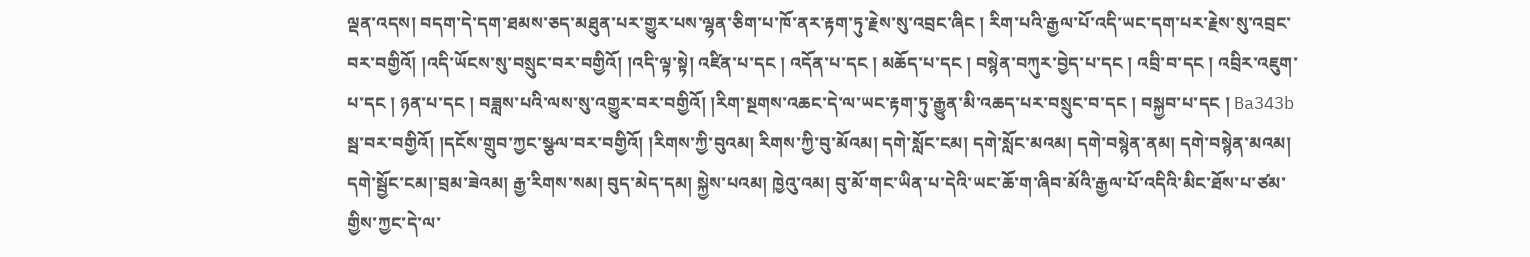ལྡན་འདས། བདག་དེ་དག་ཐམས་ཅད་མཐུན་པར་གྱུར་པས་ལྷན་ཅིག་པ་ཁོ་ནར་རྟག་ཏུ་རྗེས་སུ་འབྲང་ཞིང ། རིག་པའི་རྒྱལ་པོ་འདི་ཡང་དག་པར་རྗེས་སུ་འབྲང་བར་བགྱིའོ། །འདི་ཡོངས་སུ་བསྲུང་བར་བགྱིའོ། །འདི་ལྟ་སྟེ། འཛིན་པ་དང ། འདོན་པ་དང ། མཆོད་པ་དང ། བསྙེན་བཀུར་བྱེད་པ་དང ། འབྲི་བ་དང ། འབྲིར་འཇུག་པ་དང ། ཉན་པ་དང ། བཟླས་པའི་ལས་སུ་འགྱུར་བར་བགྱིའོ། །རིག་སྔགས་འཆང་དེ་ལ་ཡང་རྟག་ཏུ་རྒྱུན་མི་འཆད་པར་བསྲུང་བ་དང ། བསྐྱབ་པ་དང ། Ba343b སྦ་བར་བགྱིའོ། །དངོས་གྲུབ་ཀྱང་སྩལ་བར་བགྱིའོ། །རིགས་ཀྱི་བུའམ། རིགས་ཀྱི་བུ་མོའམ། དགེ་སློང་ངམ། དགེ་སློང་མའམ། དགེ་བསྙེན་ནམ། དགེ་བསྙེན་མའམ། དགེ་སྦྱོང་ངམ།་བྲམ་ཟེའམ། རྒྱ་རིགས་སམ། བུད་མེད་དམ། སྐྱེས་པའམ། ཁྱེའུ་འམ། བུ་མོ་གང་ཡིན་པ་དེའི་ཡང་ཆོ་ག་ཞིབ་མོའི་རྒྱལ་པོ་འདིའི་མིང་ཐོས་པ་ཙམ་གྱིས་ཀྱང་དེ་ལ་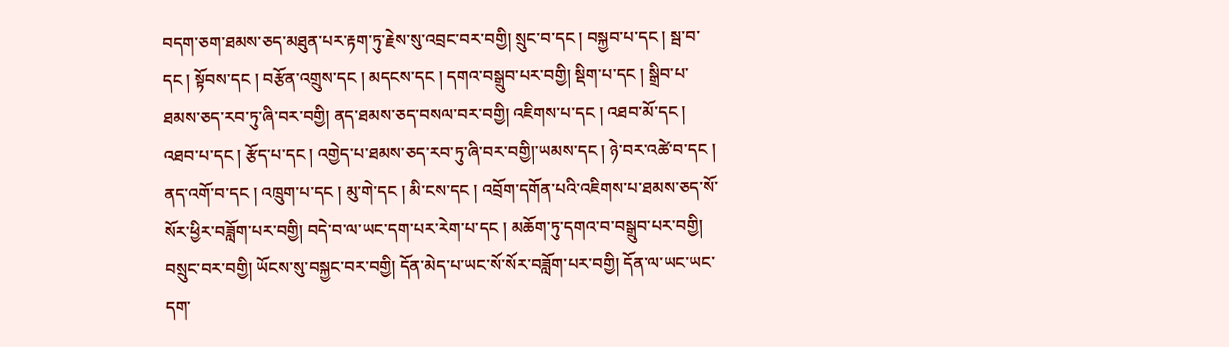བདག་ཅག་ཐམས་ཅད་མཐུན་པར་རྟག་ཏུ་རྗེས་སུ་འབྲང་བར་བགྱི། སྲུང་བ་དང ། བསྐྱབ་པ་དང ། སྦ་བ་དང ། སྟོབས་དང ། བརྩོན་འགྲུས་དང ། མདངས་དང ། དགའ་བསྒྲུབ་པར་བགྱི། སྡིག་པ་དང ། སྒྲིབ་པ་ཐམས་ཅད་རབ་ཏུ་ཞི་བར་བགྱི། ནད་ཐམས་ཅད་བསལ་བར་བགྱི། འཇིགས་པ་དང ། འཐབ་མོ་དང ། འཐབ་པ་དང ། རྩོད་པ་དང ། འགྱེད་པ་ཐམས་ཅད་རབ་ཏུ་ཞི་བར་བགྱི།་ཡམས་དང ། ཉེ་བར་འཚེ་བ་དང ། ནད་འགོ་བ་དང ། འཁྲུག་པ་དང ། མུ་གེ་དང ། མི་ངས་དང ། འབྲོག་དགོན་པའི་འཇིགས་པ་ཐམས་ཅད་སོ་སོར་ཕྱིར་བཟློག་པར་བགྱི། བདེ་བ་ལ་ཡང་དག་པར་རེག་པ་དང ། མཆོག་ཏུ་དགའ་བ་བསྒྲུབ་པར་བགྱི། བསྲུང་བར་བགྱི། ཡོངས་སུ་བསྐྱང་བར་བགྱི། དོན་མེད་པ་ཡང་སོ་སོར་བཟློག་པར་བགྱི། དོན་ལ་ཡང་ཡང་དག་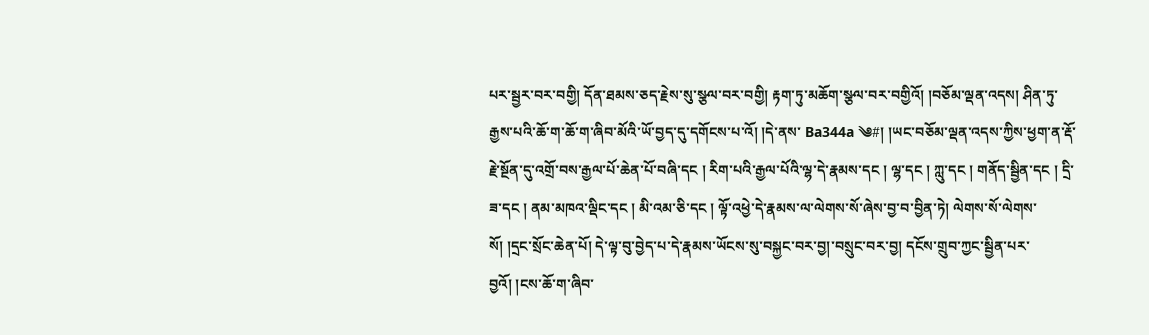པར་སྦྱར་བར་བགྱི། དོན་ཐམས་ཅད་རྗེས་སུ་སྩལ་བར་བགྱི། རྟག་ཏུ་མཆོག་སྩལ་བར་བགྱིའོ། །བཅོམ་ལྡན་འདས། ཤིན་ཏུ་རྒྱས་པའི་ཆོ་ག་ཆོ་ག་ཞིབ་མོའི་ཡོ་བྱད་དུ་དགོངས་པ་འོ། །དེ་ནས་ Ba344a ༄#། །ཡང་བཅོམ་ལྡན་འདས་ཀྱིས་ཕྱག་ན་རྡོ་རྗེ་སྔོན་དུ་འགྲོ་བས་རྒྱལ་པོ་ཆེན་པོ་བཞི་དང ། རིག་པའི་རྒྱལ་པོའི་ལྷ་དེ་རྣམས་དང ། ལྷ་དང ། ཀླུ་དང ། གནོད་སྦྱིན་དང ། དྲི་ཟ་དང ། ནམ་མཁའ་ལྡིང་དང ། མི་འམ་ཅི་དང ། ལྟོ་འཕྱེ་དེ་རྣམས་ལ་ལེགས་སོ་ཞེས་བྱ་བ་བྱིན་ཏེ། ལེགས་སོ་ལེགས་སོ། །དྲང་སྲོང་ཆེན་པོ། དེ་ལྟ་བུ་བྱེད་པ་དེ་རྣམས་ཡོངས་སུ་བསྐྱང་བར་བྱ།་བསྲུང་བར་བྱ། དངོས་གྲུབ་ཀྱང་སྦྱིན་པར་བྱའོ། །ངས་ཆོ་ག་ཞིབ་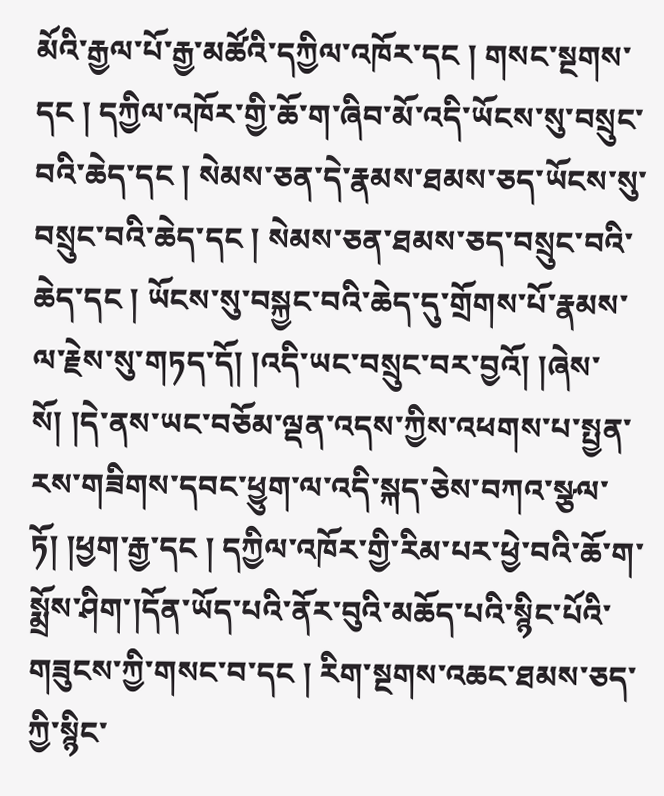མོའི་རྒྱལ་པོ་རྒྱ་མཚོའི་དཀྱིལ་འཁོར་དང ། གསང་སྔགས་དང ། དཀྱིལ་འཁོར་གྱི་ཆོ་ག་ཞིབ་མོ་འདི་ཡོངས་སུ་བསྲུང་བའི་ཆེད་དང ། སེམས་ཅན་དེ་རྣམས་ཐམས་ཅད་ཡོངས་སུ་བསྲུང་བའི་ཆེད་དང ། སེམས་ཅན་ཐམས་ཅད་བསྲུང་བའི་ཆེད་དང ། ཡོངས་སུ་བསྐྱང་བའི་ཆེད་དུ་གྲོགས་པོ་རྣམས་ལ་རྗེས་སུ་གཏད་དོ། །འདི་ཡང་བསྲུང་བར་བྱའོ། །ཞེས་སོ། །དེ་ནས་ཡང་བཅོམ་ལྡན་འདས་ཀྱིས་འཕགས་པ་སྤྱན་རས་གཟིགས་དབང་ཕྱུག་ལ་འདི་སྐད་ཅེས་བཀའ་སྩལ་ཏོ། །ཕྱག་རྒྱ་དང ། དཀྱིལ་འཁོར་གྱི་རིམ་པར་ཕྱེ་བའི་ཆོ་ག་སྨྲོས་ཤིག་།དོན་ཡོད་པའི་ནོར་བུའི་མཆོད་པའི་སྙིང་པོའི་གཟུངས་ཀྱི་གསང་བ་དང ། རིག་སྔགས་འཆང་ཐམས་ཅད་ཀྱི་སྙིང་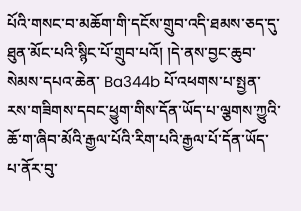པོའི་གསང་བ་མཆོག་གི་དངོས་གྲུབ་འདི་ཐམས་ཅད་དུ་ཐུན་མོང་པའི་སྙིང་པོ་གྲུབ་པའོ། །དེ་ནས་བྱང་ཆུབ་སེམས་དཔའ་ཆེན་ Ba344b པོ་འཕགས་པ་སྤྱན་རས་གཟིགས་དབང་ཕྱུག་གིས་དོན་ཡོད་པ་ལྕགས་ཀྱུའི་ཆོ་ག་ཞིབ་མོའི་རྒྱལ་པོའི་རིག་པའི་རྒྱལ་པོ་དོན་ཡོད་པ་ནོར་བུ་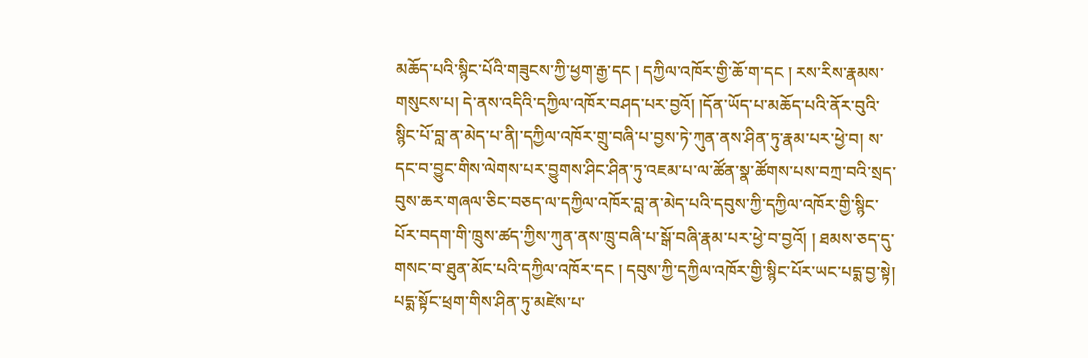མཆོད་པའི་སྙིང་པོའི་གཟུངས་ཀྱི་ཕྱག་རྒྱ་དང ། དཀྱིལ་འཁོར་གྱི་ཆོ་ག་དང ། རས་རིས་རྣམས་གསུངས་པ། དེ་ནས་འདིའི་དཀྱིལ་འཁོར་བཤད་པར་བྱའོ། །དོན་ཡོད་པ་མཆོད་པའི་ནོར་བུའི་སྙིང་པོ་བླ་ན་མེད་པ་ནི།་དཀྱིལ་འཁོར་གྲུ་བཞི་པ་བྱས་ཏེ་ཀུན་ནས་ཤིན་ཏུ་རྣམ་པར་ཕྱེ་བ། ས་དང་བ་བྱུང་གིས་ལེགས་པར་བྱུགས་ཤིང་ཤིན་ཏུ་འཇམ་པ་ལ་ཚོན་སྣ་ཚོགས་པས་བཀྲ་བའི་སྲད་བུས་ཆར་གཞལ་ཅིང་བཅད་ལ་དཀྱིལ་འཁོར་བླ་ན་མེད་པའི་དབུས་ཀྱི་དཀྱིལ་འཁོར་གྱི་སྙིང་པོར་བདག་གི་ཁྲུས་ཚད་ཀྱིས་ཀུན་ནས་ཁྲུ་བཞི་པ་སྒོ་བཞི་རྣམ་པར་ཕྱེ་བ་བྱའོ། ། ཐམས་ཅད་དུ་གསང་བ་ཐུན་མོང་པའི་དཀྱིལ་འཁོར་དང ། དབུས་ཀྱི་དཀྱིལ་འཁོར་གྱི་སྙིང་པོར་ཡང་པདྨ་བྱ་སྟེ། པདྨ་སྟོང་ཕྲག་གིས་ཤིན་ཏུ་མཛེས་པ་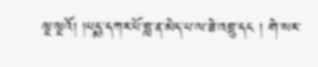ལྔ་ལྔའོ། །པདྨ་དཀར་པོ་བླ་ན་མེད་པ་ལ་ཟེ་འབྲུ་དང ། གེ་སར་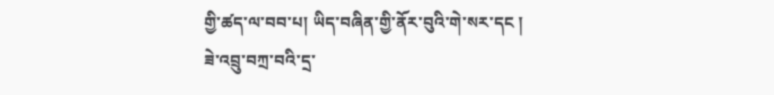གྱི་ཚད་ལ་བབ་པ། ཡིད་བཞིན་གྱི་ནོར་བུའི་གེ་སར་དང ། ཟེ་འབྲུ་བཀྲ་བའི་དྲ་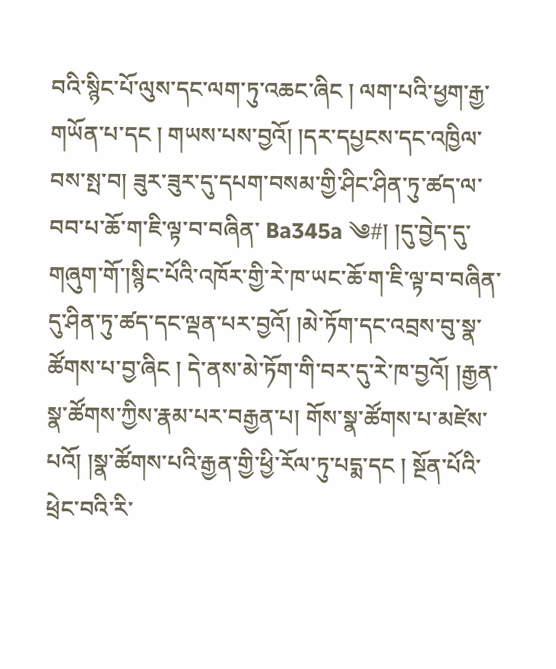བའི་སྙིང་པོ་ལུས་དང་ལག་ཏུ་འཆང་ཞིང ། ལག་པའི་ཕྱག་རྒྱ་གཡོན་པ་དང ། གཡས་པས་བྱའོ། །དར་དཔྱངས་དང་འཁྱིལ་བས་སྤ་བ། ཟུར་ཟུར་དུ་དཔག་བསམ་གྱི་ཤིང་ཤིན་ཏུ་ཚད་ལ་བབ་པ་ཆོ་ག་ཇི་ལྟ་བ་བཞིན་ Ba345a ༄#། །དུ་བྱེད་དུ་གཞུག་གོ་།སྙིང་པོའི་འཁོར་གྱི་རེ་ཁ་ཡང་ཆོ་ག་ཇི་ལྟ་བ་བཞིན་དུ་ཤིན་ཏུ་ཚད་དང་ལྡན་པར་བྱའོ། །མེ་ཏོག་དང་འབྲས་བུ་སྣ་ཚོགས་པ་བྱ་ཞིང ། དེ་ནས་མེ་ཏོག་གི་བར་དུ་རེ་ཁ་བྱའོ། །རྒྱན་སྣ་ཚོགས་ཀྱིས་རྣམ་པར་བརྒྱན་པ། གོས་སྣ་ཚོགས་པ་མཛེས་པའོ། །སྣ་ཚོགས་པའི་རྒྱན་གྱི་ཕྱི་རོལ་ཏུ་པདྨ་དང ། སྔོན་པོའི་ཕྲེང་བའི་རི་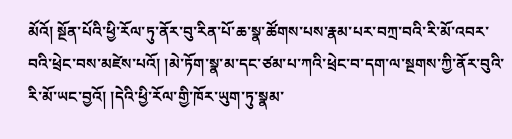མོའོ། སྔོན་པོའི་ཕྱི་རོལ་ཏུ་ནོར་བུ་རིན་པོ་ཆ་སྣ་ཚོགས་པས་རྣམ་པར་བཀྲ་བའི་རི་མོ་འབར་བའི་ཕྲེང་བས་མཛེས་པའོ། །མེ་ཏོག་སྣ་མ་དང་ཙམ་པ་ཀའི་ཕྲེང་བ་དག་ལ་སྔགས་ཀྱི་ནོར་བུའི་རི་མོ་ཡང་བྱའོ། །དེའི་ཕྱི་རོལ་གྱི་ཁོར་ཡུག་ཏུ་སྣམ་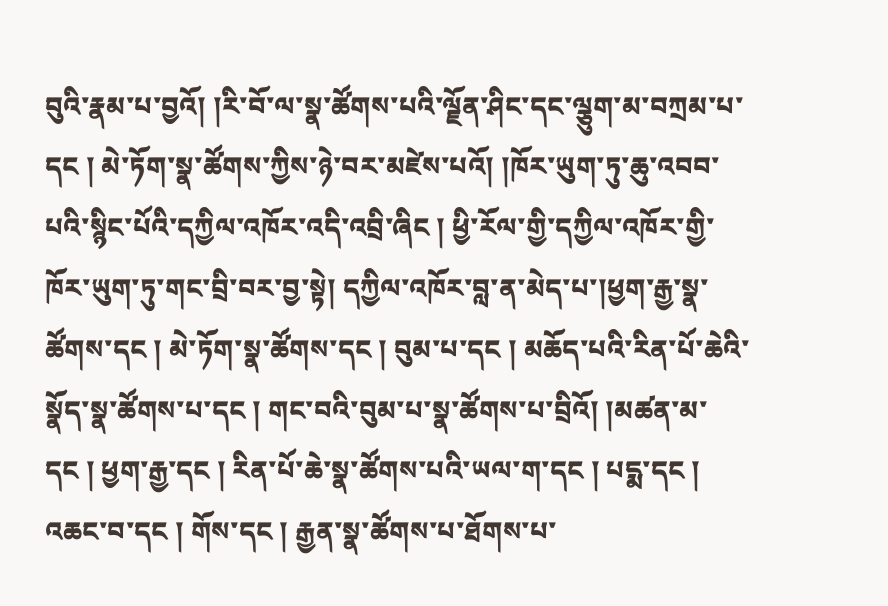བུའི་རྣམ་པ་བྱའོ། །རི་བོ་ལ་སྣ་ཚོགས་པའི་ལྗོན་ཤིང་དང་ལྕུག་མ་བཀྲམ་པ་དང ། མེ་ཏོག་སྣ་ཚོགས་ཀྱིས་ཉེ་བར་མཛེས་པའོ། །ཁོར་ཡུག་ཏུ་ཆུ་འབབ་པའི་སྙིང་པོའི་དཀྱིལ་འཁོར་འདི་འབྲི་ཞིང ། ཕྱི་རོལ་གྱི་དཀྱིལ་འཁོར་གྱི་ཁོར་ཡུག་ཏུ་གང་བྲི་བར་བྱ་སྟེ། དཀྱིལ་འཁོར་བླ་ན་མེད་པ་།ཕྱག་རྒྱ་སྣ་ཚོགས་དང ། མེ་ཏོག་སྣ་ཚོགས་དང ། བུམ་པ་དང ། མཆོད་པའི་རིན་པོ་ཆེའི་སྣོད་སྣ་ཚོགས་པ་དང ། གང་བའི་བུམ་པ་སྣ་ཚོགས་པ་བྲིའོ། །མཚན་མ་དང ། ཕྱག་རྒྱ་དང ། རིན་པོ་ཆེ་སྣ་ཚོགས་པའི་ཡལ་ག་དང ། པདྨ་དང ། འཆང་བ་དང ། གོས་དང ། རྒྱན་སྣ་ཚོགས་པ་ཐོགས་པ་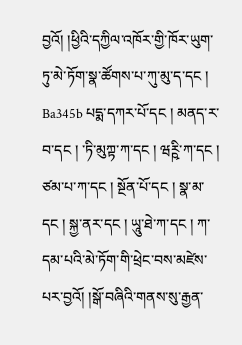བྱའོ། །ཕྱིའི་དཀྱིལ་འཁོར་གྱི་ཁོར་ཡུག་ཏུ་མེ་ཏོག་སྣ་ཚོགས་པ་ཀུ་མུ་ད་དང ། Ba345b པདྨ་དཀར་པོ་དང ། མནད་ར་བ་དང ། ་ཏི་མུཀྟ་ཀ་དང ། ཝཪྵི་ཀ་དང ། ཙམ་པ་ཀ་དང ། སྔོན་པོ་དང ། སྣ་མ་དང ། སྐྱ་ནར་དང ། ཡཱུ་ཐེ་ཀ་དང ། ཀ་དམ་པའི་མེ་ཏོག་གི་ཕྲེང་བས་མཛེས་པར་བྱའོ། །སྒོ་བཞིའི་གནས་སུ་རྒྱན་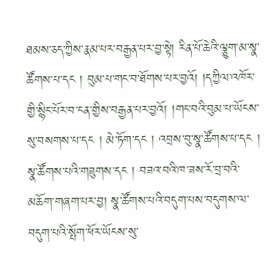ཐམས་ཅད་ཀྱིས་རྣམ་པར་བརྒྱན་པར་བྱ་སྟེ། རིན་པོ་ཆེའི་ལྕུག་མ་སྣ་ཚོགས་པ་དང ། བུམ་པ་གང་བ་ཐོགས་པར་བྱའོ། །དཀྱིལ་འཁོར་གྱི་སྙིང་པོར་བ་ངན་གྱིས་བརྒྱན་པར་བྱའོ། །གང་བའི་བུམ་པ་ཡོངས་སུ་བསགས་པ་དང ། མེ་ཏོག་དང ། འབྲས་བུ་སྣ་ཚོགས་པ་དང ། སྣ་ཚོགས་པའི་གཟུགས་དང ། བཟའ་བའི་ཁ་ཟས་རོ་བྲ་བའི་མཆོག་གཞག་པར་བྱ། སྣ་ཚོགས་པའི་བདུག་པས་བདུགས་ལ་བདུག་པའི་སྤོག་ཕོར་ཡོངས་སུ་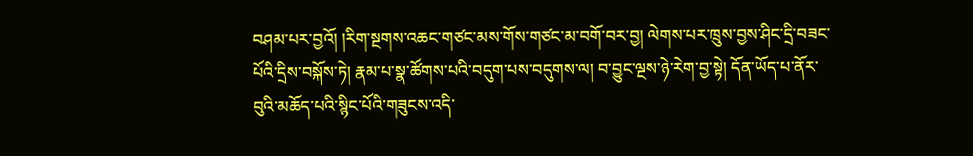བཤམ་པར་བྱའོ། །རིག་སྔགས་འཆང་གཙང་མས་གོས་གཙང་མ་བགོ་བར་བྱ། ལེགས་པར་ཁྲུས་བྱས་ཤིང་དྲི་བཟང་པོའི་དྲིས་བསྐོས་ཏེ། རྣམ་པ་སྣ་ཚོགས་པའི་བདུག་པས་བདུགས་ལ། བ་བྱུང་ལྔས་ཉེ་རེག་བྱ་སྟེ། དོན་ཡོད་པ་ནོར་བུའི་མཆོད་པའི་སྙིང་པོའི་གཟུངས་འདི་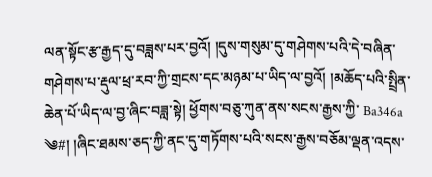ལན་སྟོང་རྩ་རྒྱད་དུ་བཟླས་པར་བྱའོ། །དུས་གསུམ་དུ་གཤེགས་པའི་དེ་བཞིན་གཤེགས་པ་རྡུལ་ཕྲ་རབ་ཀྱི་གྲངས་དང་མཉམ་པ་ཡིད་ལ་བྱའོ། །མཆོད་པའི་སྤྲིན་ཆེན་པོ་ཡིད་ལ་བྱ་ཞིང་བཟླ་སྟེ། ཕྱོགས་བཅུ་ཀུན་ནས་སངས་རྒྱས་ཀྱི་ Ba346a ༄#། །ཞིང་ཐམས་ཅད་ཀྱི་ནང་དུ་གཏོགས་པའི་སངས་རྒྱས་བཅོམ་ལྡན་འདས་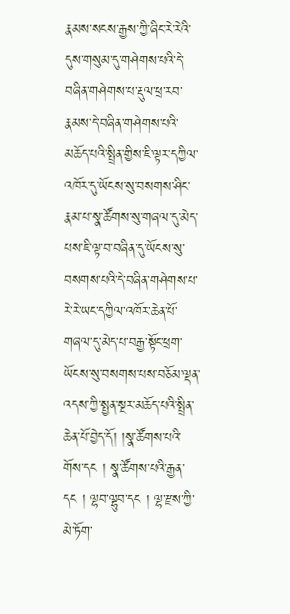རྣམས་སངས་རྒྱས་ཀྱི་ཞིང་རེ་རེའི་དུས་གསུམ་དུ་གཤེགས་པའི་དེ་བཞིན་གཤེགས་པ་རྡུལ་ཕྲ་རབ་རྣམས་དེ་བཞིན་གཤེགས་པའི་མཆོད་པའི་སྤྲིན་གྱིས་ཇི་ལྟར་དཀྱིལ་འཁོར་དུ་ཡོངས་སུ་བསགས་ཤིང་རྣམ་པ་སྣ་ཚོགས་སུ་གཞལ་དུ་མེད་པས་ཇི་ལྟ་བ་བཞིན་དུ་ཡོངས་སུ་བསགས་པའི་དེ་བཞིན་གཤེགས་པ་རེ་རེ་ཡང་དཀྱིལ་འཁོར་ཆེན་པོ་གཞལ་དུ་མེད་པ་བརྒྱ་སྟོང་ཕྲག་ཡོངས་སུ་བསགས་པས་བཅོམ་ལྡན་འདས་ཀྱི་སྤྱན་སྔར་མཆོད་པའི་སྤྲིན་ཆེན་པོ་བྱེད་དོ། །སྣ་ཚོགས་པའི་གོས་དང ། སྣ་ཚོགས་པའི་རྒྱན་དང ། ལྷབ་ལྷུབ་དང ། ལྷ་རྫས་ཀྱི་མེ་ཏོག་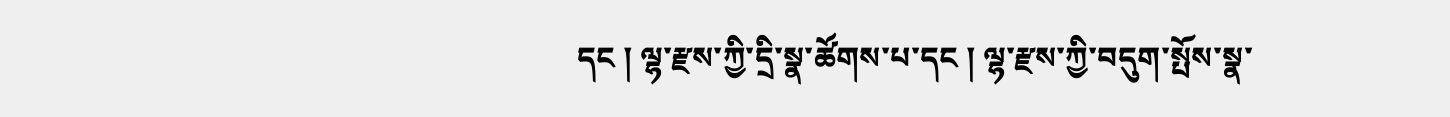དང ། ལྷ་རྫས་ཀྱི་དྲི་སྣ་ཚོགས་པ་དང ། ལྷ་རྫས་ཀྱི་བདུག་སྤོས་སྣ་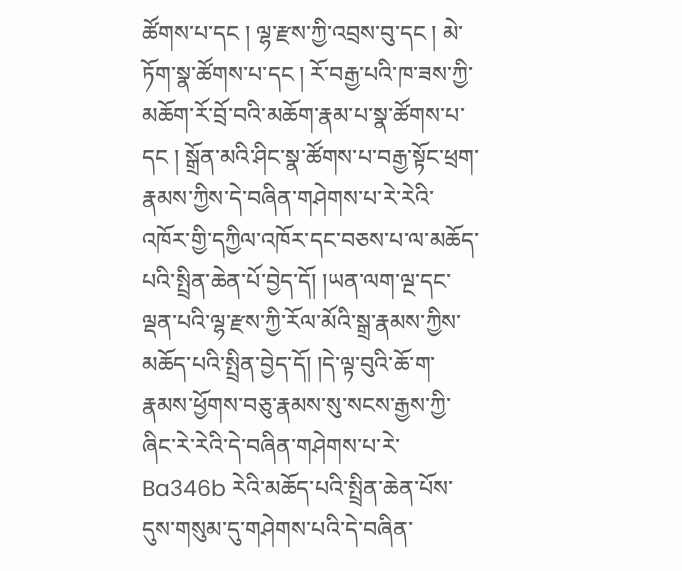ཚོགས་པ་དང ། ལྷ་རྫས་ཀྱི་འབྲས་བུ་དང ། མེ་ཏོག་སྣ་ཚོགས་པ་དང ། རོ་བརྒྱ་པའི་ཁ་ཟས་ཀྱི་མཆོག་རོ་བྲོ་བའི་མཆོག་རྣམ་པ་སྣ་ཚོགས་པ་དང ། སྒྲོན་མའི་ཤིང་སྣ་ཚོགས་པ་བརྒྱ་སྟོང་ཕྲག་རྣམས་ཀྱིས་དེ་བཞིན་གཤེགས་པ་རེ་རེའི་འཁོར་གྱི་དཀྱིལ་འཁོར་དང་བཅས་པ་ལ་མཆོད་པའི་སྤྲིན་ཆེན་པོ་བྱེད་དོ། །ཡན་ལག་ལྔ་དང་ལྡན་པའི་ལྷ་རྫས་ཀྱི་རོལ་མོའི་སྒྲ་རྣམས་ཀྱིས་མཆོད་པའི་སྤྲིན་བྱེད་དོ། །དེ་ལྟ་བུའི་ཆོ་ག་རྣམས་ཕྱོགས་བཅུ་རྣམས་སུ་སངས་རྒྱས་ཀྱི་ཞིང་རེ་རེའི་དེ་བཞིན་གཤེགས་པ་རེ་ Ba346b རེའི་མཆོད་པའི་སྤྲིན་ཆེན་པོས་དུས་གསུམ་དུ་གཤེགས་པའི་དེ་བཞིན་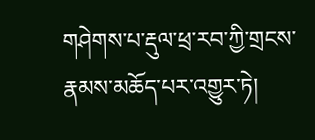གཤེགས་པ་རྡུལ་ཕྲ་རབ་ཀྱི་གྲངས་རྣམས་མཆོད་པར་འགྱུར་ཏེ།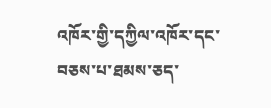འཁོར་གྱི་དཀྱིལ་འཁོར་དང་བཅས་པ་ཐམས་ཅད་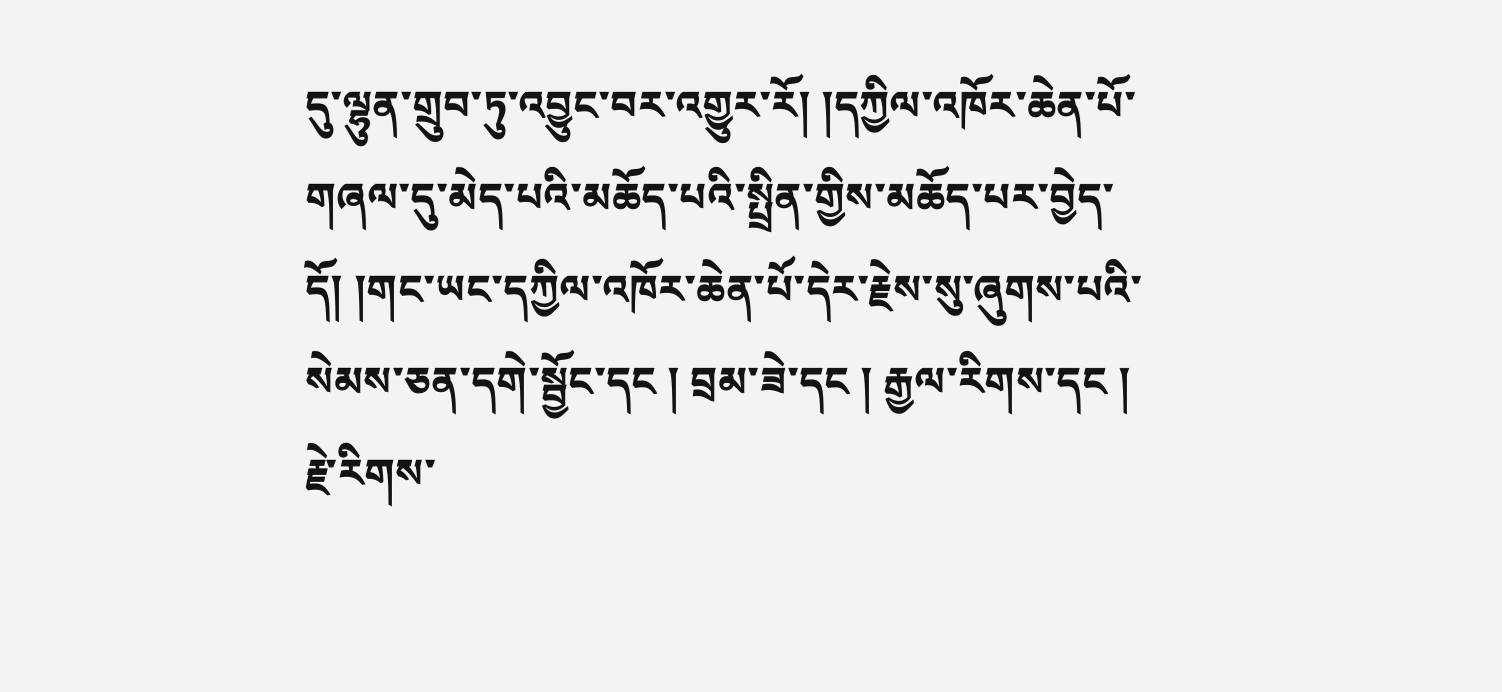དུ་ལྷུན་གྲུབ་ཏུ་འབྱུང་བར་འགྱུར་རོ། །དཀྱིལ་འཁོར་ཆེན་པོ་གཞལ་དུ་མེད་པའི་མཆོད་པའི་སྤྲིན་གྱིས་མཆོད་པར་བྱེད་དོ། །གང་ཡང་དཀྱིལ་འཁོར་ཆེན་པོ་དེར་རྗེས་སུ་ཞུགས་པའི་སེམས་ཅན་དགེ་སྦྱོང་དང ། བྲམ་ཟེ་དང ། རྒྱལ་རིགས་དང ། རྗེ་རིགས་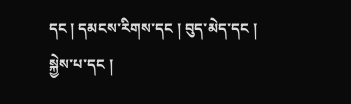དང ། དམངས་རིགས་དང ། བུད་མེད་དང ། སྐྱེས་པ་དང །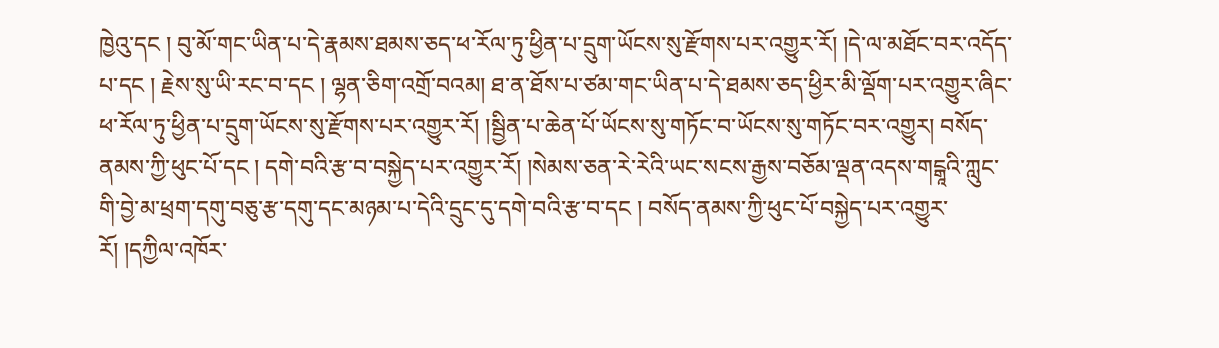ཁྱེའུ་དང ། བུ་མོ་གང་ཡིན་པ་དེ་རྣམས་ཐམས་ཅད་ཕ་རོལ་ཏུ་ཕྱིན་པ་དྲུག་ཡོངས་སུ་རྫོགས་པར་འགྱུར་རོ། །དེ་ལ་མཐོང་བར་འདོད་པ་དང ། རྗེས་སུ་ཡི་རང་བ་དང ། ལྷན་ཅིག་འགྲོ་བའམ། ཐ་ན་ཐོས་པ་ཙམ་གང་ཡིན་པ་དེ་ཐམས་ཅད་ཕྱིར་མི་ལྡོག་པར་འགྱུར་ཞིང་ཕ་རོལ་ཏུ་ཕྱིན་པ་དྲུག་ཡོངས་སུ་རྫོགས་པར་འགྱུར་རོ། །སྦྱིན་པ་ཆེན་པོ་ཡོངས་སུ་གཏོང་བ་ཡོངས་སུ་གཏོང་བར་འགྱུར། བསོད་ནམས་ཀྱི་ཕུང་པོ་དང ། དགེ་བའི་རྩ་བ་བསྐྱེད་པར་འགྱུར་རོ། །སེམས་ཅན་རེ་རེའི་ཡང་སངས་རྒྱས་བཅོམ་ལྡན་འདས་གངྒཱའི་ཀླུང་གི་བྱེ་མ་ཕྲག་དགུ་བཅུ་རྩ་དགུ་དང་མཉམ་པ་དེའི་དྲུང་དུ་དགེ་བའི་རྩ་བ་དང ། བསོད་ནམས་ཀྱི་ཕུང་པོ་བསྐྱེད་པར་འགྱུར་རོ། །དཀྱིལ་འཁོར་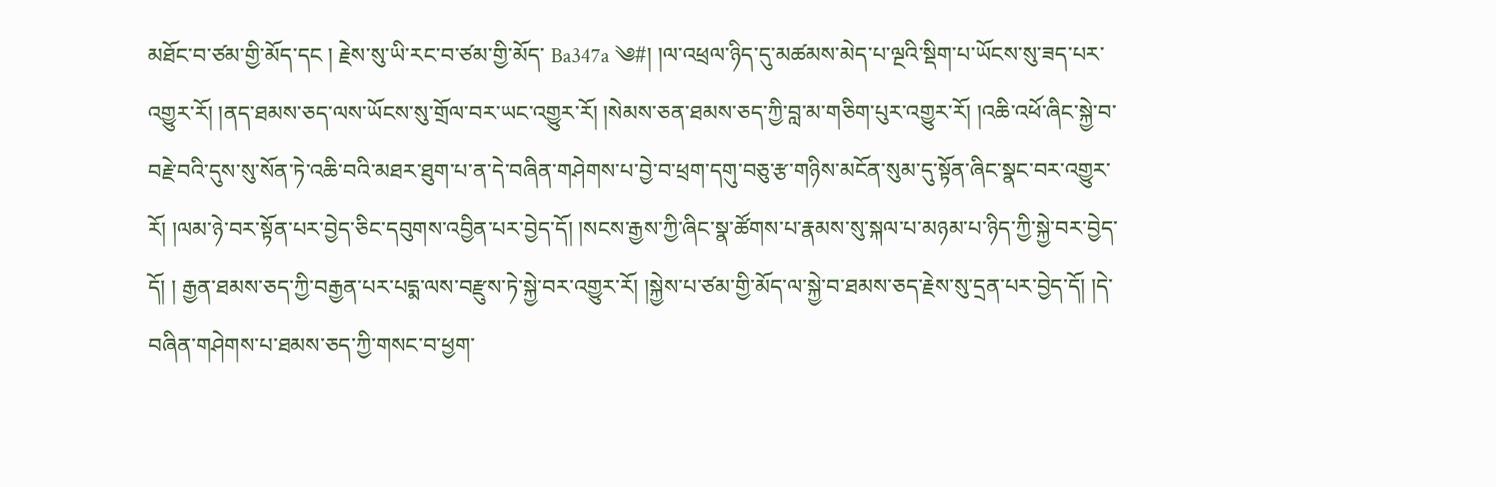མཐོང་བ་ཙམ་གྱི་མོད་དང ། རྗེས་སུ་ཡི་རང་བ་ཙམ་གྱི་མོད་ Ba347a ༄#། །ལ་འཕྲལ་ཉིད་དུ་མཚམས་མེད་པ་ལྔའི་སྡིག་པ་ཡོངས་སུ་ཟད་པར་འགྱུར་རོ། །ནད་ཐམས་ཅད་ལས་ཡོངས་སུ་གྲོལ་བར་ཡང་འགྱུར་རོ། །སེམས་ཅན་ཐམས་ཅད་ཀྱི་བླ་མ་གཅིག་པུར་འགྱུར་རོ། །འཆི་འཕོ་ཞིང་སྐྱེ་བ་བརྗེ་བའི་དུས་སུ་སོན་ཏེ་འཆི་བའི་མཐར་ཐུག་པ་ན་དེ་བཞིན་གཤེགས་པ་བྱེ་བ་ཕྲག་དགུ་བཅུ་རྩ་གཉིས་མངོན་སུམ་དུ་སྟོན་ཞིང་སྣང་བར་འགྱུར་རོ། །ལམ་ཉེ་བར་སྟོན་པར་བྱེད་ཅིང་དབུགས་འབྱིན་པར་བྱེད་དོ། །སངས་རྒྱས་ཀྱི་ཞིང་སྣ་ཚོགས་པ་རྣམས་སུ་སྐལ་པ་མཉམ་པ་ཉིད་ཀྱི་སྐྱེ་བར་བྱེད་དོ། ། རྒྱན་ཐམས་ཅད་ཀྱི་བརྒྱན་པར་པདྨ་ལས་བརྫུས་ཏེ་སྐྱེ་བར་འགྱུར་རོ། །སྐྱེས་པ་ཙམ་གྱི་མོད་ལ་སྐྱེ་བ་ཐམས་ཅད་རྗེས་སུ་དྲན་པར་བྱེད་དོ། །དེ་བཞིན་གཤེགས་པ་ཐམས་ཅད་ཀྱི་གསང་བ་ཕྱག་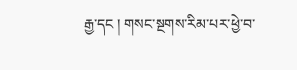རྒྱ་དང ། གསང་སྔགས་རིམ་པར་ཕྱེ་བ་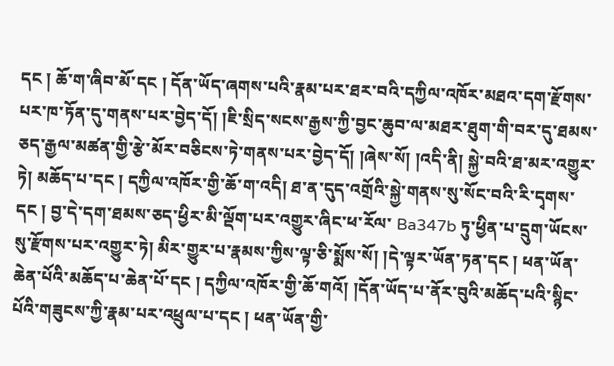དང ། ཆོ་ག་ཞིབ་མོ་དང ། དོན་ཡོད་ཞགས་པའི་རྣམ་པར་ཐར་བའི་དཀྱིལ་འཁོར་མཐའ་དག་རྫོགས་པར་ཁ་ཏོན་དུ་གནས་པར་བྱེད་དོ། །ཇི་སྲིད་སངས་རྒྱས་ཀྱི་བྱང་ཆུབ་ལ་མཐར་ཐུག་གི་བར་དུ་ཐམས་ཅད་རྒྱལ་མཚན་གྱི་རྩེ་མོར་བཅིངས་ཏེ་གནས་པར་བྱེད་དོ། །ཞེས་སོ། །འདི་ནི། སྐྱེ་བའི་ཐ་མར་འགྱུར་ཏེ། མཆོད་པ་དང ། དཀྱིལ་འཁོར་གྱི་ཆོ་ག་འདི། ཐ་ན་དུད་འགྲོའི་སྐྱེ་གནས་སུ་སོང་བའི་རི་དྭགས་དང ། བྱ་དེ་དག་ཐམས་ཅད་ཕྱིར་མི་ལྡོག་པར་འགྱུར་ཞིང་ཕ་རོལ་ Ba347b ཏུ་ཕྱིན་པ་དྲུག་ཡོངས་སུ་རྫོགས་པར་འགྱུར་ཏེ། མིར་གྱུར་པ་རྣམས་ཀྱིས་ལྟ་ཅི་སྨོས་སོ། །དེ་ལྟར་ཡོན་ཏན་དང ། ཕན་ཡོན་ཆེན་པོའི་མཆོད་པ་ཆེན་པོ་དང ། དཀྱིལ་འཁོར་གྱི་ཆོ་གའོ། །དོན་ཡོད་པ་ནོར་བུའི་མཆོད་པའི་སྙིང་པོའི་གཟུངས་ཀྱི་རྣམ་པར་འཕྲུལ་པ་དང ། ཕན་ཡོན་གྱི་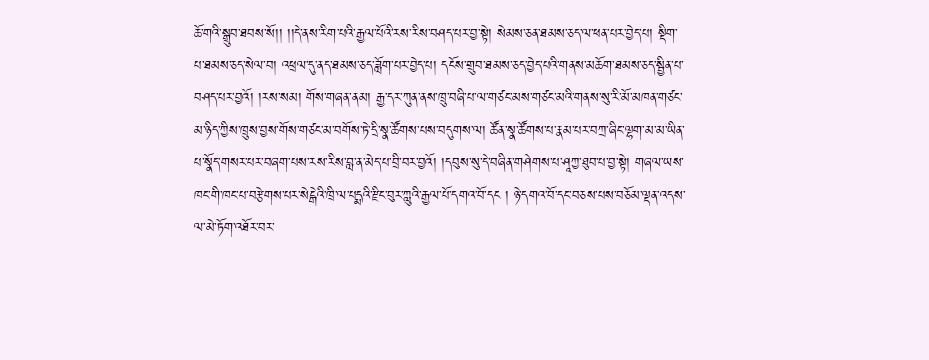ཆོ་གའི་སྒྲུབ་ཐབས་སོ།། །།དེ་ནས་རིག་པའི་རྒྱལ་པོའི་རས་རིས་བཤད་པར་བྱ་སྟེ། སེམས་ཅན་ཐམས་ཅད་ལ་ཕན་པར་བྱེད་པ། སྡིག་པ་ཐམས་ཅད་སེལ་བ། འཕྲལ་དུ་ནད་ཐམས་ཅད་ཟློག་པར་བྱེད་པ། དངོས་གྲུབ་ཐམས་ཅད་བྱེད་པའི་གནས་མཆོག་ཐམས་ཅད་སྦྱིན་པ་བཤད་པར་བྱའོ། །རས་སམ། གོས་གཞན་ནམ། རྒྱ་དར་ཀུན་ནས་ཁྲུ་བཞི་པ་ལ་གཙང་མས་གཙང་མའི་གནས་སུ་རི་མོ་མཁན་གཙང་མ་ཉིད་ཀྱིས་ཁྲུས་བྱས་གོས་གཙང་མ་བགོས་ཏེ་དྲི་སྣ་ཚོགས་པས་བདུགས་ལ། ཚོན་སྣ་ཚོགས་པ་རྣམ་པར་བཀྲ་ཞིང་ལྷག་མ་མ་ཡིན་པ་སྣོད་གསར་པར་བཞག་པས་རས་རིས་བླ་ན་མེད་པ་བྲི་བར་བྱའོ། །དབུས་སུ་དེ་བཞིན་གཤེགས་པ་ཤཱཀྱ་ཐུབ་པ་བྱ་སྟེ། གཞལ་ཡས་ཁང་གི་ཁང་པ་བརྩེགས་པར་སེངྒེའི་ཁྲི་ལ་པདྨའི་རྫིང་བུར་ཀླུའི་རྒྱལ་པོ་དགའ་བོ་དང ། ཉེ་དགའ་བོ་དང་བཅས་པས་བཅོམ་ལྡན་འདས་ལ་མེ་ཏོག་འཐོར་བར་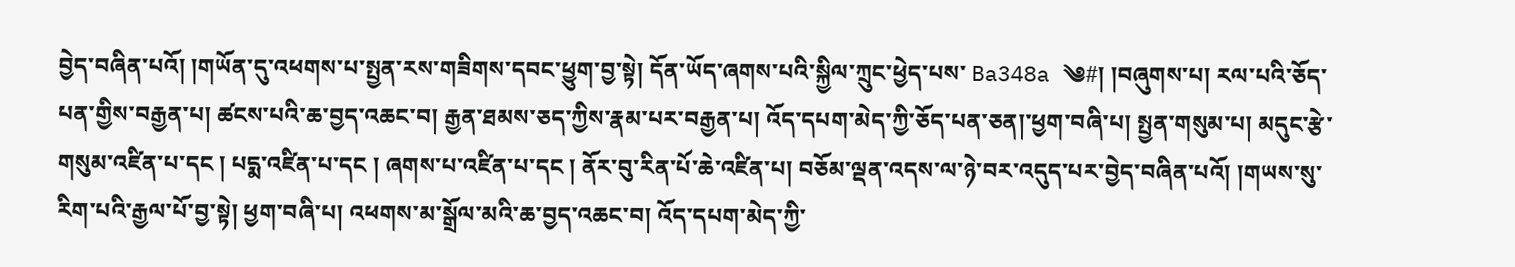བྱེད་བཞིན་པའོ། །གཡོན་དུ་འཕགས་པ་སྤྱན་རས་གཟིགས་དབང་ཕྱུག་བྱ་སྟེ། དོན་ཡོད་ཞགས་པའི་སྐྱིལ་ཀྲུང་ཕྱེད་པས་ Ba348a ༄#། །བཞུགས་པ། རལ་པའི་ཅོད་པན་གྱིས་བརྒྱན་པ། ཚངས་པའི་ཆ་བྱད་འཆང་བ། རྒྱན་ཐམས་ཅད་ཀྱིས་རྣམ་པར་བརྒྱན་པ། འོད་དཔག་མེད་ཀྱི་ཅོད་པན་ཅན།་ཕྱག་བཞི་པ། སྤྱན་གསུམ་པ། མདུང་རྩེ་གསུམ་འཛིན་པ་དང ། པདྨ་འཛིན་པ་དང ། ཞགས་པ་འཛིན་པ་དང ། ནོར་བུ་རིན་པོ་ཆེ་འཛིན་པ། བཅོམ་ལྡན་འདས་ལ་ཉེ་བར་འདུད་པར་བྱེད་བཞིན་པའོ། །གཡས་སུ་རིག་པའི་རྒྱལ་པོ་བྱ་སྟེ། ཕྱག་བཞི་པ། འཕགས་མ་སྒྲོལ་མའི་ཆ་བྱད་འཆང་བ། འོད་དཔག་མེད་ཀྱི་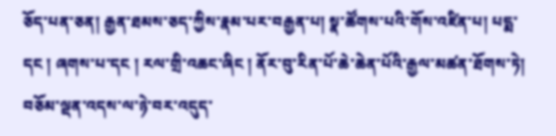ཅོད་པན་ཅན། རྒྱན་ཐམས་ཅད་ཀྱིས་རྣམ་པར་བརྒྱན་པ། སྣ་ཚོགས་པའི་གོས་འཛིན་པ། པདྨ་དང ། ཞགས་པ་དང ། རལ་གྲི་འཆང་ཞིང ། ནོར་བུ་རིན་པོ་ཆེ་ཆེན་པོའི་རྒྱལ་མཚན་ཐོགས་ཏེ། བཅོམ་ལྡན་འདས་ལ་ཉེ་བར་འདུད་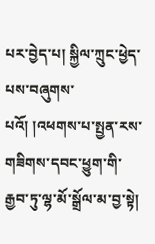པར་བྱེད་པ། སྐྱིལ་ཀྲུང་ཕྱེད་པས་བཞུགས་པའོ། །འཕགས་པ་སྤྱན་རས་གཟིགས་དབང་ཕྱུག་གི་རྒྱབ་ཏུ་ལྷ་མོ་སྒྲོལ་མ་བྱ་སྟེ།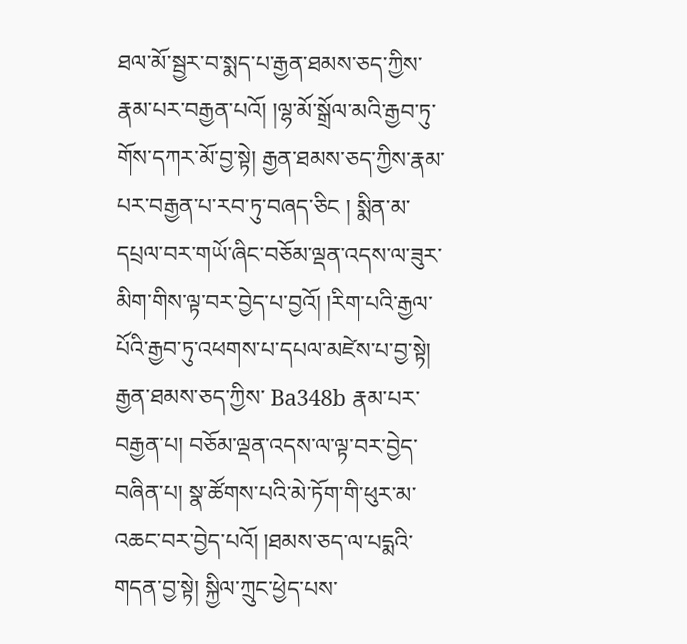ཐལ་མོ་སྦྱར་བ་སྨད་པ་རྒྱན་ཐམས་ཅད་ཀྱིས་རྣམ་པར་བརྒྱན་པའོ། །ལྷ་མོ་སྒྲོལ་མའི་རྒྱབ་ཏུ་གོས་དཀར་མོ་བྱ་སྟེ། རྒྱན་ཐམས་ཅད་ཀྱིས་རྣམ་པར་བརྒྱན་པ་རབ་ཏུ་བཞད་ཅིང ། སྨིན་མ་དཔྲལ་བར་གཡོ་ཞིང་བཅོམ་ལྡན་འདས་ལ་ཟུར་མིག་གིས་ལྟ་བར་བྱེད་པ་བྱའོ། །རིག་པའི་རྒྱལ་པོའི་རྒྱབ་ཏུ་འཕགས་པ་དཔལ་མཛེས་པ་བྱ་སྟེ། རྒྱན་ཐམས་ཅད་ཀྱིས་ Ba348b རྣམ་པར་བརྒྱན་པ། བཅོམ་ལྡན་འདས་ལ་ལྟ་བར་བྱེད་བཞིན་པ། སྣ་ཚོགས་པའི་མེ་ཏོག་གི་ཕུར་མ་འཆང་བར་བྱེད་པའོ། །ཐམས་ཅད་ལ་པདྨའི་གདན་བྱ་སྟེ། སྐྱིལ་ཀྲུང་ཕྱེད་པས་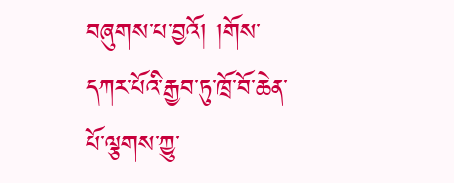བཞུགས་པ་བྱའོ། །གོས་དཀར་པོའི་རྒྱབ་ཏུ་ཁྲོ་བོ་ཆེན་པོ་ལྕགས་ཀྱུ་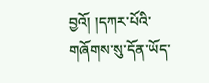བྱའོ། །དཀར་པོའི་གཞོགས་སུ་དོན་ཡོད་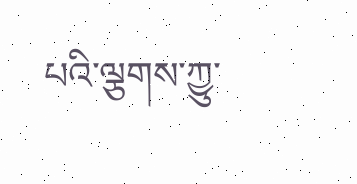པའི་ལྕགས་ཀྱུ་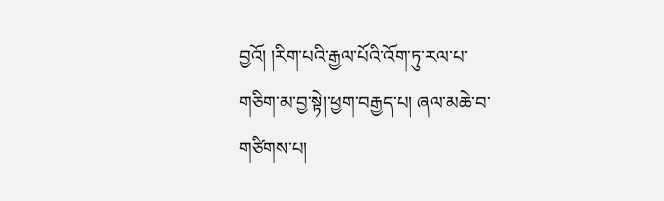བྱའོ། །རིག་པའི་རྒྱལ་པོའི་འོག་ཏུ་རལ་པ་གཅིག་མ་བྱ་སྟེ།་ཕྱག་བརྒྱད་པ། ཞལ་མཆེ་བ་གཙིགས་པ།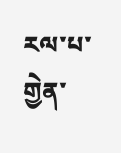རལ་པ་གྱེན་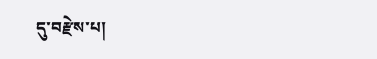དུ་བརྫེས་པ།